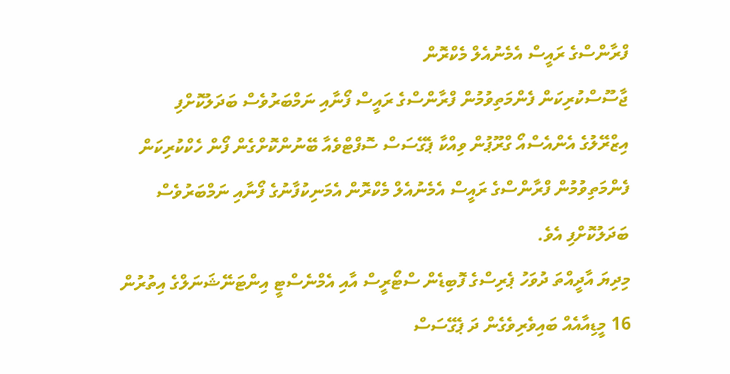ފްރާންސްގެ ރައީސް އެމެނުއެލް މެކްރޮން
ޖާސޫސްކުރިކަން ފެންމަތިވުމުން ފްރާންސްގެ ރައީސް ފޯނާއި ނަމްބަރުވެސް ބަދަލުކޮށްފި
އިޒްރޭލުގެ އެންއެސްއޯ ގްރޫޕުން ވިއްކާ ޕެގޭސަސް ސޮފްޓްވެއާ ބޭނުންކޮށްގެން ފޯން ހެކްކުރިކަން ފެންމަތިވުމުން ފްރާންސްގެ ރައީސް އެމެނުއެލް މެކްރޮން އެމަނިކުފާނުގެ ފޯނާއި ނަމްބަރުވެސް ބަދަލުކޮށްފި އެވެ.
މިދިޔަ އާދީއްތަ ދުވަހު ޕެރިސްގެ ފޮބިޑެން ސްޓޯރީސް އާއި އެމްނެސްޓީ އިންޓަނޭޝަނަލްގެ އިތުރުން 16 މީޑިއާއެއް ބައިވެރިވެގެން ދަ ޕެގޭސަސް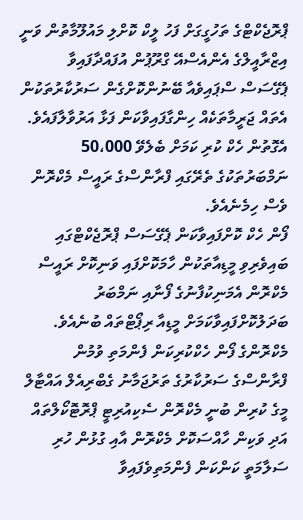ޕްރޮޖެކްޓްގެ ތަހުގީގަށް ފަހު ލީކް ކޮށްލި މައުލޫމާތުން ވަނީ އިޒްރާއީލްގެ އެންއެސްއޭ ގްރޫޕުން އުފައްދާފައިވާ ޕެގޭސަސް ސްޕައިވެއާ ބޭނުންކޮށްގެން ސަރުކާރުތަކުން އެތައް ޖަރީމާތަކެއް ހިންގާފައިވާކަން ފަޅާ އަރުވާލާފައެވެ. އެގޮތުން ހެކް ކުރި ކަމަށް ބެލެވޭ 50،000 ނަމްބަރުތަކުގެ ތެރޭގައި ފްރާންސްގެ ރައީސް މެކްރޮން ވެސް ހިމެނެއެވެ.
ފޯން ހެކް ކޮށްފައިވާކަން ޕެގޭސަސް ޕްރޮޖެކްޓްގައި ބައިވެރިވި މީޑިއާތަކުން ހާމަކޮށްފައި ވަނިކޮށް ރައީސް މެކްރޮން އެމަނިކުފާނުގެ ފޯނާއި ނަމްބަރު ބަދަލުކޮށްފައިވާކަމަށް މީޑިއާ ރިޕޯޓްތައް ބުނެއެވެ.
މެކްރޮންގެ ފޯން ހެކްކުރިކަން ފެންމަތި ވުމުން ފްރާންސްގެ ސަރުކާރުގެ ތަރުޖަމާނު ގެބްރިއެލް އައްޓާލް މީގެ ކުރިން ބުނީ މެކްރޮން ސެކިއުރިޓީ ޕްރޮޓޮކޯލްތައް އަދި ވަކިން ހާއްސަކޮށް މެކްރޮން އާއި ގުޅުން ހުރި ސަލާމަތީ ކަންކަން ފެންމަތިވެފައިވާ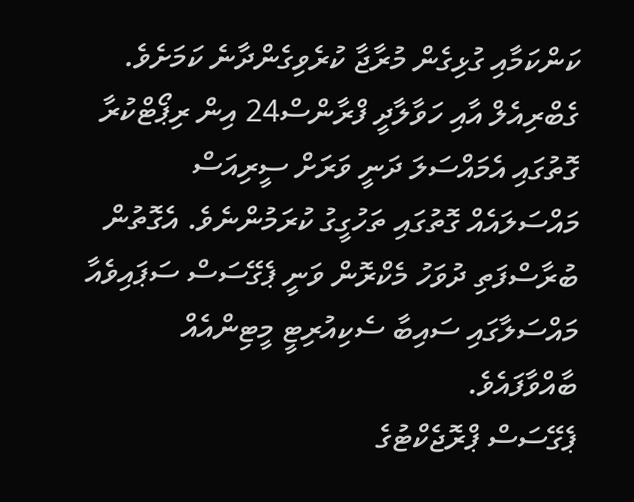ކަންކަމާއި ގުޅިގެން މުރާޖާ ކުރެވިގެންދާނެ ކަމަށެވެ.
ގެބްރިއެލް އާއި ހަވާލާދީ ފްރާންސް24 އިން ރިޕޯޓްކުރާ ގޮތުގައި އެމައްސަލަ ދަނީ ވަރަށް ސީރިއަސް މައްސަލައެއް ގޮތުގައި ތަހުގީގު ކުރަމުންނެވެ. އެގޮތުން ބުރާސްފަތި ދުވަހު މެކްރޮން ވަނީ ޕެގޭސަސް ސަޕައިވެއާ މައްސަލާގައި ސައިބާ ސެކިއުރިޓީ މީޓިންއެއް ބާއްވާފައެވެ.
ޕެގޭސަސް ޕްރޮޖެކްޓުގެ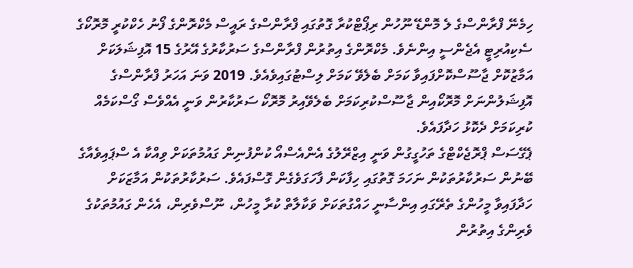ހިމެނޭ ފްރާންސްގެ ލެ މޮންޑޭ ނޫހުން ރިޕޯޓްކުރާ ގޮތުގައި ފްރާންސްގެ ރައީސް މެކްރޮންގެ ފޯނު ހެކްކުރީ މޮރޮކޯގެ ސެކިއުރިޓީ އެޖެންސީ އިންނެވެ. މެކްރޮންގެ އިތުރުން ފްރާންސްގެ ސަރުކާރުގެ އޭރުގެ 15 އޮފިޝަލަކަށް އަމާޒުކޮށް ޖާސޫސްކޮށްފައިވާ ކަމަށް ބެލެވޭ ކަމަށް ލިސްޓުގައިވެއެވެ. 2019 ވަނަ އަހަރު ފްރާންސްގެ އޮފިޝަލުންނަށް މޮރޮކޯއިން ޖާސޫސްކުރިކަމަށް ބެލެވޭއިރު މޮރޮކޯ ސަރުކާރުން ވަނީ އެއްވެސް ގޯސްކަމެއް ކުރިކަމަށް ދެކޮޅު ހަދާފައެވެ.
ޕެގޭސަސް ޕްރޮޖެކްޓްގެ ތަހުގީގުން ވަނީ އިޒްރޭލުގެ އެންއެސްއޯ ކުންފުނިން ގައުމުތަކަށް ވިއްކާ އެ ސްޕައިވެއާގެ ބޭނުން ސަރުކާރުތަކުން ނަހަމަ ގޮތުގައި ހިފާކަން ފާހަގަވެގެން ގޮސްފައެވެ. ސަރުކާރުތަކުން އަމާޒަކަށް ހަދާފައިވާ މީހުންގެ ތެރޭގައި އިންސާނީ ހައްގުތަކަށް ވަކާލާތް ކުރާ މީހުން، ނޫސްވެރިން، އެހެން ގައުމުތަކުގެ ވެރިންގެ އިތުރުން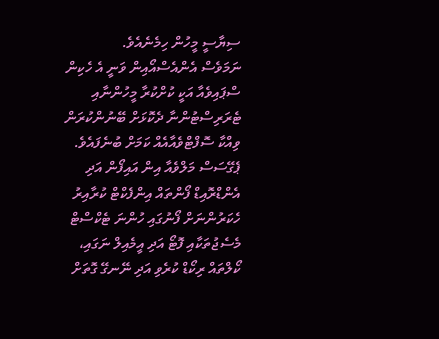ސިޔާސީ މީހުން ހިމެނެއެވެ.
ނަމަވެސް އެންއެސްއޯއިން ވަނީ އެ ހެކިން ސްޕައިވެއާ އަކީ ކުށްކުރާ މީހުންނާއި ޓެރަރިސްޓުންނާ ދެކޮޅަށް ބޭނުންކުރަން ވިއްކާ ސޮފްޓްވެއާއެއް ކަމަށް ބުނެފައެވެ.
ޕެގޭސަސް މަލްވެއާ އިން އައިފޯން އަދި އެންޑްރޮއިޑް ފޯންތައް އިންފެކްޓް ކުރާއިރު ހެކަރުންނަށް ފޯނުގައި ހުންނަ ޓެކްސްޓް މެސެޖުތަކާއި ފޮޓޯ އަދި އީމެއިލް ނަގައި، ކޯލްތައް ރިކޯޑް ކުރެވި އަދި ނޭނގޭ ގޮތަށް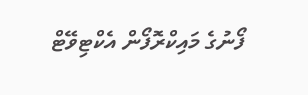ފޯނުގެ މައިކްރޮފޯން އެކްޓިވޭޓް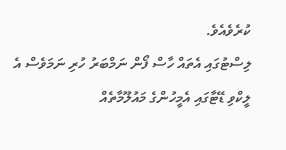ކުރެވެއެވެ.
ލިސްޓުގައި އެތައް ހާސް ފޯން ނަމްބަރު ހުރި ނަމަވެސް އެ ލީކްވި ޑޭޓާގައި އެމީހުންގެ މައުލޫމާތެއް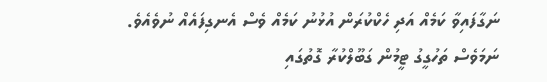ނަގާފައިވާ ކަމެއް އަދި ހެކްކުރަން އުޅުނު ކަމެއް ވެސް އެނގިފައެއް ނުވެއެވެ. ނަމަވެސް ތަހުގީގު ޓީމުން ގަބޫލްކުރާ ގޮތުގައި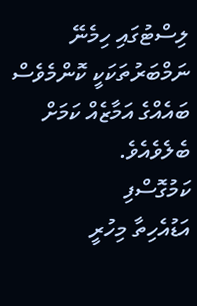ލިސްޓުގައި ހިމެނޭ ނަމްބަރުތަކަކީ ކޮންމެވެސް ބައެއްގެ އަމާޒެއް ކަމަށް ބެލެވެއެވެ.
ކަމުގޮސްފި
އަޑުއެހިތާ މިހުރީ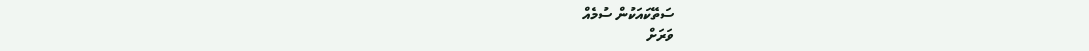ސަތޭކައަކުން ސުމެއް
ވަރަށް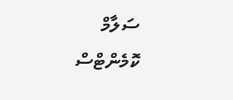ސަލާމް
ކޮމެންޓްސް